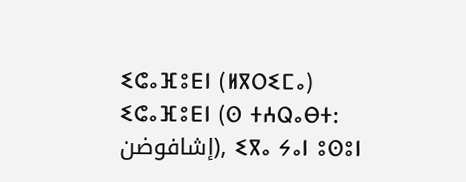ⵉⵛⴰⴼⵓⴹⵏ (ⵍⴳⵔⵉⵎⴰ)
ⵉⵛⴰⴼⵓⴹⵏ (ⵙ ⵜⵄⵕⴰⴱⵜ: إشافوضن), ⵉⴳⴰ ⵢⴰⵏ ⵓⵙⵓⵏ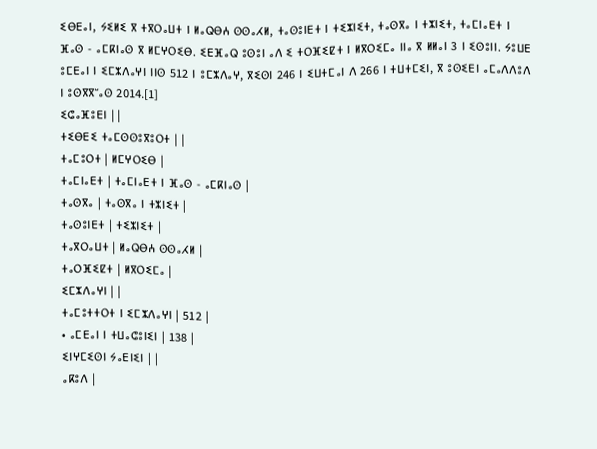ⵉⴱⴹⴰⵏ, ⵢⵉⵍⵉ ⴳ ⵜⴳⵔⴰⵡⵜ ⵏ ⵍⴰⵕⴱⵄ ⵙⵙⴰⵃⵍ, ⵜⴰⵙⵓⵏⴹⵜ ⵏ ⵜⵉⵣⵏⵉⵜ, ⵜⴰⵙⴳⴰ ⵏ ⵜⵣⵏⵉⵜ, ⵜⴰⵎⵏⴰⴹⵜ ⵏ ⴼⴰⵙ - ⴰⵎⴽⵏⴰⵙ ⴳ ⵍⵎⵖⵔⵉⴱ. ⵉⴹⴼⴰⵕ ⵓⵙⵓⵏ ⴰⴷ ⵉ ⵜⵔⴼⵉⵇⵜ ⵏ ⵍⴳⵔⵉⵎⴰ ⵏⵏⴰ ⴳ ⵍⵍⴰⵏ 3 ⵏ ⵉⵙⵓⵏⵏ. ⵢⵓⵡⴹ ⵓⵎⴹⴰⵏ ⵏ ⵉⵎⵣⴷⴰⵖⵏ ⵏⵏⵙ 512 ⵏ ⵓⵎⵣⴷⴰⵖ, ⴳⵉⵙⵏ 246 ⵏ ⵉⵡⵜⵎⴰⵏ ⴷ 266 ⵏ ⵜⵡⵜⵎⵉⵏ, ⴳ ⵓⵙⵉⴹⵏ ⴰⵎⴰⴷⴷⵓⴷ ⵏ ⵓⵙⴳⴳⵯⴰⵙ 2014.[1]
ⵉⵛⴰⴼⵓⴹⵏ | |
ⵜⵉⴱⴹⵉ ⵜⴰⵎⵙⵙⵓⴳⵓⵔⵜ | |
ⵜⴰⵎⵓⵔⵜ | ⵍⵎⵖⵔⵉⴱ |
ⵜⴰⵎⵏⴰⴹⵜ | ⵜⴰⵎⵏⴰⴹⵜ ⵏ ⴼⴰⵙ - ⴰⵎⴽⵏⴰⵙ |
ⵜⴰⵙⴳⴰ | ⵜⴰⵙⴳⴰ ⵏ ⵜⵣⵏⵉⵜ |
ⵜⴰⵙⵓⵏⴹⵜ | ⵜⵉⵣⵏⵉⵜ |
ⵜⴰⴳⵔⴰⵡⵜ | ⵍⴰⵕⴱⵄ ⵙⵙⴰⵃⵍ |
ⵜⴰⵔⴼⵉⵇⵜ | ⵍⴳⵔⵉⵎⴰ |
ⵉⵎⵣⴷⴰⵖⵏ | |
ⵜⴰⵎⵓⵜⵜⵔⵜ ⵏ ⵉⵎⵣⴷⴰⵖⵏ | 512 |
• ⴰⵎⴹⴰⵏ ⵏ ⵜⵡⴰⵛⵓⵏⵉⵏ | 138 |
ⵉⵏⵖⵎⵉⵙⵏ ⵢⴰⴹⵏⵉⵏ | |
ⴰⴽⵓⴷ |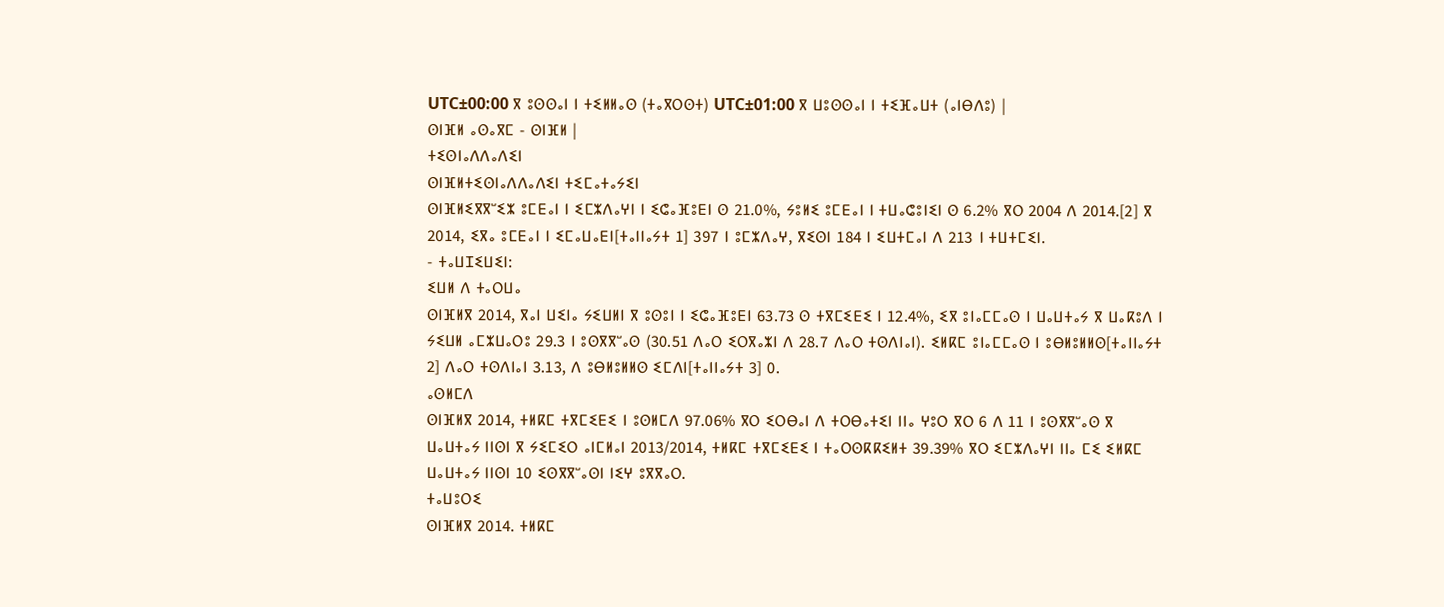UTC±00:00 ⴳ ⵓⵙⵙⴰⵏ ⵏ ⵜⵉⵍⵍⴰⵙ (ⵜⴰⴳⵔⵙⵜ) UTC±01:00 ⴳ ⵡⵓⵙⵙⴰⵏ ⵏ ⵜⵉⴼⴰⵡⵜ (ⴰⵏⴱⴷⵓ) |
ⵙⵏⴼⵍ ⴰⵙⴰⴳⵎ - ⵙⵏⴼⵍ |
ⵜⵉⵙⵏⴰⴷⴷⴰⴷⵉⵏ
ⵙⵏⴼⵍⵜⵉⵙⵏⴰⴷⴷⴰⴷⵉⵏ ⵜⵉⵎⴰⵜⴰⵢⵉⵏ
ⵙⵏⴼⵍⵉⴳⴳⵯⵉⵣ ⵓⵎⴹⴰⵏ ⵏ ⵉⵎⵣⴷⴰⵖⵏ ⵏ ⵉⵛⴰⴼⵓⴹⵏ ⵙ 21.0%, ⵢⵓⵍⵉ ⵓⵎⴹⴰⵏ ⵏ ⵜⵡⴰⵛⵓⵏⵉⵏ ⵙ 6.2% ⴳⵔ 2004 ⴷ 2014.[2] ⴳ 2014, ⵉⴳⴰ ⵓⵎⴹⴰⵏ ⵏ ⵉⵎⴰⵡⴰⴹⵏ[ⵜⴰⵏⵏⴰⵢⵜ 1] 397 ⵏ ⵓⵎⵣⴷⴰⵖ, ⴳⵉⵙⵏ 184 ⵏ ⵉⵡⵜⵎⴰⵏ ⴷ 213 ⵏ ⵜⵡⵜⵎⵉⵏ.
- ⵜⴰⵡⵊⵉⵡⵉⵏ:
ⵉⵡⵍ ⴷ ⵜⴰⵔⵡⴰ
ⵙⵏⴼⵍⴳ 2014, ⴳⴰⵏ ⵡⵉⵏⴰ ⵢⵉⵡⵍⵏ ⴳ ⵓⵙⵓⵏ ⵏ ⵉⵛⴰⴼⵓⴹⵏ 63.73 ⵙ ⵜⴳⵎⵉⴹⵉ ⵏ 12.4%, ⵉⴳ ⵓⵏⴰⵎⵎⴰⵙ ⵏ ⵡⴰⵡⵜⴰⵢ ⴳ ⵡⴰⴽⵓⴷ ⵏ ⵢⵉⵡⵍ ⴰⵎⵣⵡⴰⵔⵓ 29.3 ⵏ ⵓⵙⴳⴳⵯⴰⵙ (30.51 ⴷⴰⵔ ⵉⵔⴳⴰⵣⵏ ⴷ 28.7 ⴷⴰⵔ ⵜⵙⴷⵏⴰⵏ). ⵉⵍⴽⵎ ⵓⵏⴰⵎⵎⴰⵙ ⵏ ⵓⴱⵍⵓⵍⵍⵙ[ⵜⴰⵏⵏⴰⵢⵜ 2] ⴷⴰⵔ ⵜⵙⴷⵏⴰⵏ 3.13, ⴷ ⵓⴱⵍⵓⵍⵍⵙ ⵉⵎⴷⵏ[ⵜⴰⵏⵏⴰⵢⵜ 3] 0.
ⴰⵙⵍⵎⴷ
ⵙⵏⴼⵍⴳ 2014, ⵜⵍⴽⵎ ⵜⴳⵎⵉⴹⵉ ⵏ ⵓⵙⵍⵎⴷ 97.06% ⴳⵔ ⵉⵔⴱⴰⵏ ⴷ ⵜⵔⴱⴰⵜⵉⵏ ⵏⵏⴰ ⵖⵓⵔ ⴳⵔ 6 ⴷ 11 ⵏ ⵓⵙⴳⴳⵯⴰⵙ ⴳ ⵡⴰⵡⵜⴰⵢ ⵏⵏⵙⵏ ⴳ ⵢⵉⵎⵉⵔ ⴰⵏⵎⵍⴰⵏ 2013/2014, ⵜⵍⴽⵎ ⵜⴳⵎⵉⴹⵉ ⵏ ⵜⴰⵔⵙⴽⴽⵉⵍⵜ 39.39% ⴳⵔ ⵉⵎⵣⴷⴰⵖⵏ ⵏⵏⴰ ⵎⵉ ⵉⵍⴽⵎ ⵡⴰⵡⵜⴰⵢ ⵏⵏⵙⵏ 10 ⵉⵙⴳⴳⵯⴰⵙⵏ ⵏⵉⵖ ⵓⴳⴳⴰⵔ.
ⵜⴰⵡⵓⵔⵉ
ⵙⵏⴼⵍⴳ 2014. ⵜⵍⴽⵎ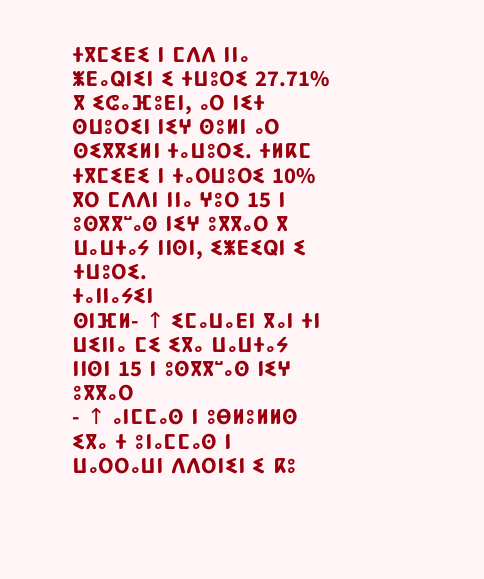ⵜⴳⵎⵉⴹⵉ ⵏ ⵎⴷⴷ ⵏⵏⴰ ⵥⴹⴰⵕⵏⵉⵏ ⵉ ⵜⵡⵓⵔⵉ 27.71% ⴳ ⵉⵛⴰⴼⵓⴹⵏ, ⴰⵔ ⵏⵉⵜ ⵙⵡⵓⵔⵉⵏ ⵏⵉⵖ ⵙⵓⵍⵏ ⴰⵔ ⵙⵉⴳⴳⵉⵍⵏ ⵜⴰⵡⵓⵔⵉ. ⵜⵍⴽⵎ ⵜⴳⵎⵉⴹⵉ ⵏ ⵜⴰⵔⵡⵓⵔⵉ 10% ⴳⵔ ⵎⴷⴷⵏ ⵏⵏⴰ ⵖⵓⵔ 15 ⵏ ⵓⵙⴳⴳⵯⴰⵙ ⵏⵉⵖ ⵓⴳⴳⴰⵔ ⴳ ⵡⴰⵡⵜⴰⵢ ⵏⵏⵙⵏ, ⵉⵥⴹⵉⵕⵏ ⵉ ⵜⵡⵓⵔⵉ.
ⵜⴰⵏⵏⴰⵢⵉⵏ
ⵙⵏⴼⵍ- ↑ ⵉⵎⴰⵡⴰⴹⵏ ⴳⴰⵏ ⵜⵏ ⵡⵉⵏⵏⴰ ⵎⵉ ⵉⴳⴰ ⵡⴰⵡⵜⴰⵢ ⵏⵏⵙⵏ 15 ⵏ ⵓⵙⴳⴳⵯⴰⵙ ⵏⵉⵖ ⵓⴳⴳⴰⵔ
- ↑ ⴰⵏⵎⵎⴰⵙ ⵏ ⵓⴱⵍⵓⵍⵍⵙ ⵉⴳⴰ ⵜ ⵓⵏⴰⵎⵎⴰⵙ ⵏ ⵡⴰⵔⵔⴰⵡⵏ ⴷⴷⵔⵏⵉⵏ ⵉ ⴽⵓ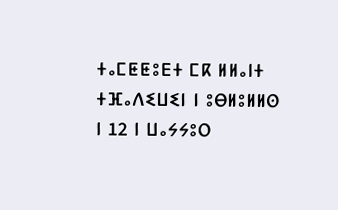ⵜⴰⵎⵟⵟⵓⴹⵜ ⵎⴽ ⵍⵍⴰⵏⵜ ⵜⴼⴰⴷⵉⵡⵉⵏ ⵏ ⵓⴱⵍⵓⵍⵍⵙ ⵏ 12 ⵏ ⵡⴰⵢⵢⵓⵔ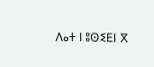ⴷⴰⵜ ⵏ ⵓⵙⵉⴹⵏ ⴳ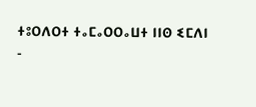ⵜⵓⵔⴷⵔⵜ ⵜⴰⵎⴰⵔⵔⴰⵡⵜ ⵏⵏⵙ ⵉⵎⴷⵏ
-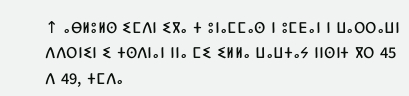↑ ⴰⴱⵍⵓⵍⵙ ⵉⵎⴷⵏ ⵉⴳⴰ ⵜ ⵓⵏⴰⵎⵎⴰⵙ ⵏ ⵓⵎⴹⴰⵏ ⵏ ⵡⴰⵔⵔⴰⵡⵏ ⴷⴷⵔⵏⵉⵏ ⵉ ⵜⵙⴷⵏⴰⵏ ⵏⵏⴰ ⵎⵉ ⵉⵍⵍⴰ ⵡⴰⵡⵜⴰⵢ ⵏⵏⵙⵏⵜ ⴳⵔ 45 ⴷ 49, ⵜⵎⴷⴰ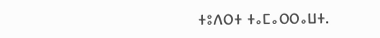ⵜⵓⴷⵔⵜ ⵜⴰⵎⴰⵔⵔⴰⵡⵜ.